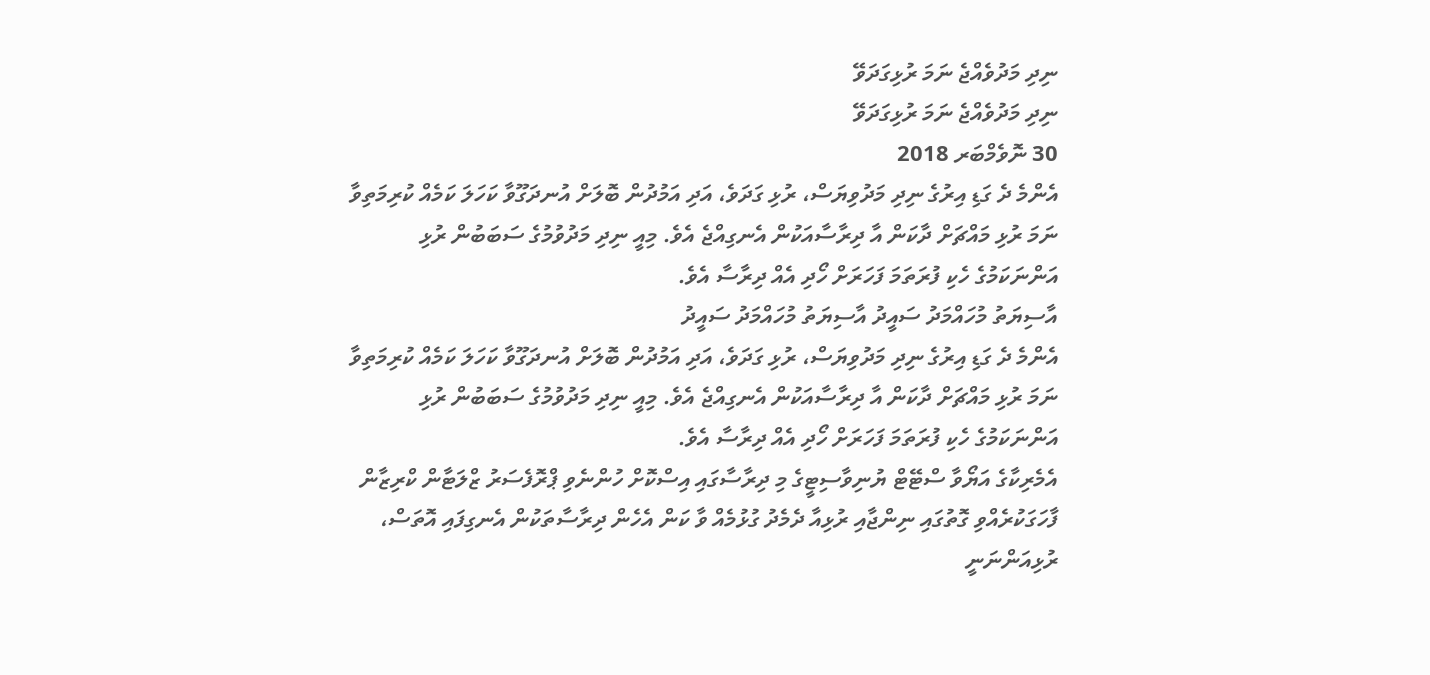ނިދި މަދުވެއްޖެ ނަމަ ރުޅިގަދަވޭ
ނިދި މަދުވެއްޖެ ނަމަ ރުޅިގަދަވޭ
30 ނޮވެމްބަރ 2018
އެންމެ ދެ ގަޑި އިރުގެ ނިދި މަދުވިޔަސް، ރުޅި ގަދަވެ، އަދި އަމުދުން ބޮލަށް އުނދަގޫވާ ކަހަލަ ކަމެއް ކުރިމަތިވާ ނަމަ ރުޅި މައްޗަށް ދާކަން އާ ދިރާސާއަކުން އެނގިއްޖެ އެވެ. މިއީ ނިދި މަދުވުމުގެ ސަބަބުން ރުޅި އަންނަކަމުގެ ހެކި ފުރަތަމަ ފަހަރަށް ހޯދި އެއް ދިރާސާ އެވެ.
އާސިޔަތު މުހައްމަދު ސައީދު އާސިޔަތު މުހައްމަދު ސައީދު
އެންމެ ދެ ގަޑި އިރުގެ ނިދި މަދުވިޔަސް، ރުޅި ގަދަވެ، އަދި އަމުދުން ބޮލަށް އުނދަގޫވާ ކަހަލަ ކަމެއް ކުރިމަތިވާ ނަމަ ރުޅި މައްޗަށް ދާކަން އާ ދިރާސާއަކުން އެނގިއްޖެ އެވެ. މިއީ ނިދި މަދުވުމުގެ ސަބަބުން ރުޅި އަންނަކަމުގެ ހެކި ފުރަތަމަ ފަހަރަށް ހޯދި އެއް ދިރާސާ އެވެ.
އެމެރިކާގެ އަޔޯވާ ސްޓޭޓް ޔުނިވާސިޓީގެ މި ދިރާސާގައި އިސްކޮށް ހުންނެވި ޕްރޮފެސަރު ޒްލަޓާން ކްރިޒާން ފާހަގަކުރެއްވި ގޮތުގައި ނިންޖާއި ރުޅިއާ ދެމެދު ގުޅުމެއް ވާ ކަން އެހެން ދިރާސާތަކުން އެނގިފައި އޮތަސް، ރުޅިއަންނަނީ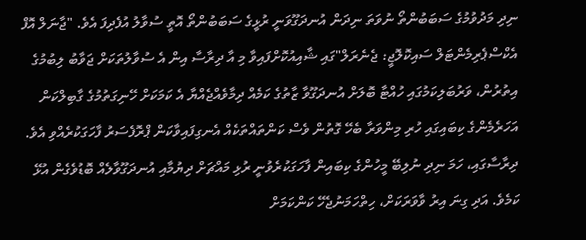ނިދި މަދުވުމުގެ ސަބަބުންތޯ ނުވަތަ ނިދަން އުނދަގޫވަނީ ރުޅީގެ ސަބަބުންތޯ އޮތީ ސުވާލު އުފެދިފަ އެވެ. "ޖާނަލް އޮފް އެކްސްޕެރިމެންޓަލް ސައިކޮލޮޖީ: ޖެނެރަލް"ގައި ޝާއިއުކޮށްފައިވާ މި އާ ދިރާސާ އިން އެ ސުވާލުތަކަށް ޖަވާބު ލިބުމުގެ އިތުރުން، ވަރުބަލިކަމުގައި ހުއްޓާ ބޮލަށް އުނދަގޫވާ ޒާތުގެ ކަމެއް ދިމާވެއްޖެއްޔާ އެ ކަމަކަށް ހޭނިގަތުމުގެ ގާބިލްކަން އަހަރެމެންގެ ކިބައިގައި ހުރި މިންވަރާ ބެހޭ ގޮތުން ވެސް ކަންތައްތަކެއް އެނގިފައިވާކަން ޕްރޮފެސަރު ފާހަގަކުރެއްވި އެވެ.
ދިރާސާގައި، ހަމަ ނިދި ނުލިބޭ މީހުންގެ ކިބައިން ފާހަގަކުރެވުނީ ރުޅި މައްޗަށް ދިޔުމާއި އުނދަގޫވާލެއް ބޮޑުވެގެން އުޅޭ ކަމެވެ. އަދި ގިނަ އިރު ވާވަރަކަށް، ހިތްހަމަނުޖެހޭ ކަންކަމަށް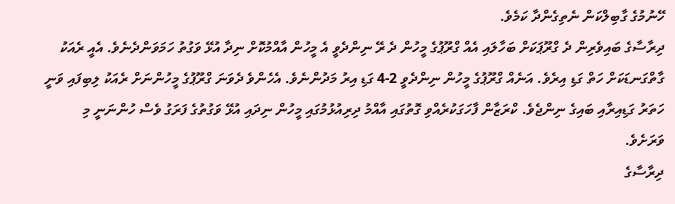ހޭނުމުގެ ގާބިލްކަން ނެތިގެންދާ ކަމެވެ.
ދިރާސާގެ ބައިވެރިން ދެ ގްރޫޕަކަށް ބަހާލައި އެއް ގްރޫޕުގެ މީހުން ދެ ރޭ ނިންދެވީ އެ މީހުން އާއްމުކޮށް ނިދާ އުޅޭ ވަގުތު ހަމަވަންދެނެވެ. އެއީ ރެއަކު ގާތްގަނޑަކަށް ހަތް ގަޑި އިރެވެ. އަނެއް ގްރޫޕުގެ މީހުން ނިންދެވީ 2-4 ގަޑި އިރު މަދުންނެވެ. އެހެންވެ ދެވަނަ ގްރޫޕުގެ މީހުންނަށް ރެއަކު ލިބިފައި ވަނީ ހަތަރު ގަޑިއިރާއި ބައިގެ ނިންޖެވެ. ކްރަޒާން ފާހަގަކުރެއްވި ގޮތުގައި އާއްމު ދިރިއުޅުމުގައި މީހުން ނިދައި އުޅޭ ވަގުތުގެ ފަރަގު ވެސް ހުންނަނީ މި ވަރަށެވެ.
ދިރާސާގެ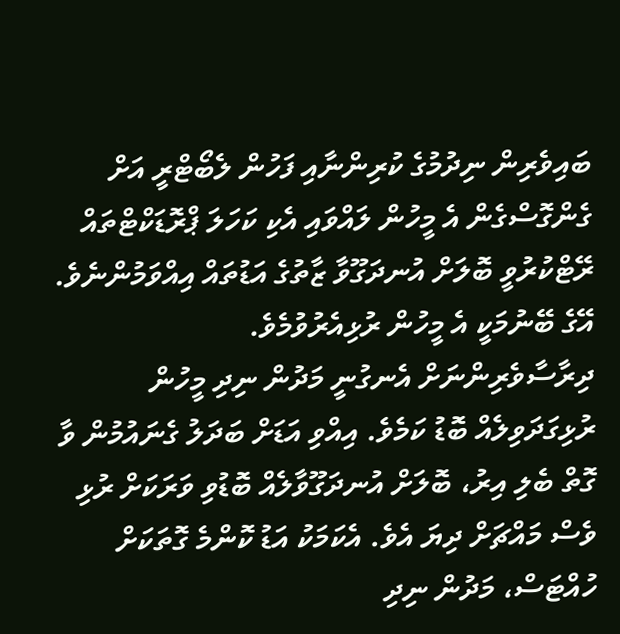ބައިވެރިން ނިދުމުގެ ކުރިންނާއި ފަހުން ލެބޯޓްރީ އަށް ގެންގޮސްގެން އެ މީހުން ލައްވައި އެކި ކަހަލަ ޕްރޮޑަކްޓްތައް ރޭޓްކުރުވީ ބޮލަށް އުނދަގޫވާ ޒާތުގެ އަޑުތައް އިއްވަމުންނެވެ. އޭގެ ބޭނުމަކީ އެ މީހުން ރުޅިއެރުވުމެވެ.
ދިރާސާވެރިންނަށް އެނގުނީ މަދުން ނިދި މީހުން ރުޅިގަދަވިލެއް ބޮޑު ކަމެވެ. އިއްވި އަޑަށް ބަދަލު ގެނައުމުން ވާ ގޮތް ބެލި އިރު، ބޮލަށް އުނދަގޫވާލެއް ބޮޑުވި ވަރަކަށް ރުޅި ވެސް މައްޗަށް ދިޔަ އެވެ. އެކަމަކު އަޑު ކޮންމެ ގޮތަކަށް ހުއްޓަސް، މަދުން ނިދި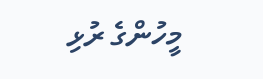މީހުންގެ ރުޅި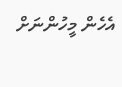އެހެން މީހުންނަށް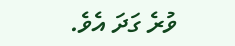ވުރެ ގަދަ އެވެ.